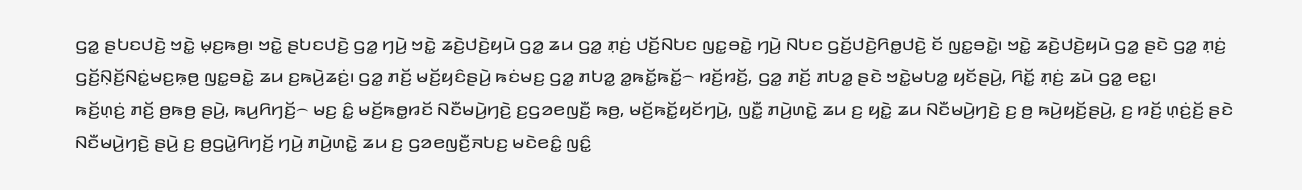ꤞꤤ꤭ ꤔꤝꤢꤓꤢꤧ꤬ ꤠꤢꤧ꤭ ꤗ꤫ꤢ꤬ꤒꤥ꤬꤯ ꤠꤢꤧ꤭ ꤔꤝꤢꤓꤢꤧ꤬ ꤞꤤ꤭ ꤚꤣꤧ꤬ ꤠꤢꤧ꤭ ꤘꤢꤧ꤬ꤓꤢꤧ꤬ꤟꤣꤧ ꤞꤤ꤭ ꤘꤣ ꤞꤤ꤭ ꤊ꤫ꤢꤦ꤬ ꤓꤢꤩ꤬ꤡꤝꤢ ꤜꤢ꤭ꤋꤢꤧ꤭ ꤚꤣꤧ꤬ ꤡꤝꤢ ꤞꤢꤩ꤬ꤓꤢꤧ꤬ꤖꤥ꤭ꤓꤢꤧ꤬ ꤢꤩ ꤜꤢ꤭ꤋꤢꤧ꤭꤯ ꤠꤢꤧ꤭ ꤘꤢꤧ꤬ꤓꤢꤧ꤬ꤟꤣꤧ ꤞꤤ꤭ ꤔꤢꤧ ꤞꤤ꤭ ꤊ꤫ꤢꤦ꤬ ꤞꤢꤩ꤬ꤡ꤫ꤢꤩ꤬ꤡꤢꤦ꤭ꤗꤢ꤬ꤒ꤫ꤥ꤬ ꤜꤢ꤭ꤋꤢꤧ꤭ ꤘꤣ ꤢ꤬ꤒꤣꤧ꤬ꤘꤢꤦ꤬꤯ ꤞꤤ꤭ ꤊꤢꤩ꤬ ꤗꤢꤩ꤬ꤟꤢꤨꤔꤣꤧ꤬ ꤒꤢꤦꤗꤢ꤬ ꤞꤤ꤭ ꤊꤝꤤ꤭ ꤤ꤭ꤒꤢꤩ꤭ꤒꤢꤩ꤭꤮ ꤙꤢꤩ꤬ꤙꤢꤩ꤬, ꤞꤤ꤭ ꤊꤢꤩ꤬ ꤊꤝꤤ꤭ ꤔꤢꤧ ꤠꤢꤧ꤭ꤗꤝꤤ꤭ ꤟꤢꤩꤔꤣꤧ꤬, ꤖꤢꤩ꤭ ꤊ꤫ꤢꤦ꤬ ꤘꤣꤧ ꤞꤤ꤭ ꤕꤢ꤭꤯
ꤒꤢꤩ꤬ꤛ꤫ꤢꤦ꤬ ꤊꤢꤩ꤬ ꤥ꤬ꤒꤥ꤬ ꤔꤣꤧ꤬, ꤒꤣ꤬ꤖꤚꤢꤩ꤬꤮ ꤗꤢ꤬ ꤢꤨ꤭ ꤗꤢꤩ꤬ꤒꤥ꤭ꤙꤢꤩ ꤡꤢꤪꤗꤣꤧ꤬ꤚꤢꤧ꤬ ꤢ꤬ꤞꤤꤕꤜꤢꤪ꤬ ꤒꤥ꤬, ꤗꤢꤩ꤬ꤒꤢꤩ꤭ꤟꤢꤩꤚꤣꤧ꤬, ꤜꤢꤪ꤭ ꤊꤣꤧ꤬ꤛꤢꤧ꤭ ꤘꤣ ꤢ꤬ ꤟꤢꤧ꤭ ꤘꤣ ꤡꤢꤪꤗꤣꤧ꤬ꤚꤢꤧ꤬ ꤢ꤬ ꤥ꤬ ꤒꤣꤧ꤬ꤟꤢꤩ꤬ꤔꤣꤧ꤬, ꤢ꤬ ꤙꤢꤩ꤬ ꤛ꤫ꤢꤦ꤬ꤢꤩ꤬ ꤔꤢꤧ ꤡꤢꤪꤗꤣꤧ꤬ꤚꤢꤧ꤬ ꤔꤣꤧ꤬ ꤢ꤬ ꤥ꤬ꤞꤣꤧ꤭ꤖꤚꤢꤩ꤬ ꤚꤣꤧ꤬ ꤊꤣꤧ꤬ꤛꤢꤧ꤭ ꤘꤣ ꤢ꤬ ꤞꤤꤕꤜꤢꤪ꤬ꤏꤝꤢ꤬ ꤗꤢꤧꤕꤢꤨ꤭ ꤜꤢꤨ꤭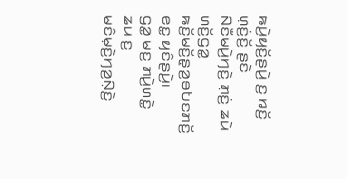ꤒꤣꤧ꤬ꤟꤢꤩ꤬ꤔꤣꤧ꤬ ꤢ꤬ ꤙꤢꤩ꤬ ꤛ꤫ꤢꤦ꤬ꤢꤩ꤬ ꤔꤢꤧ ꤡꤢꤪꤗꤣꤧ꤬ꤚꤢꤧ꤬ ꤊ꤫ꤢꤦ꤬ ꤘꤣꤧ ꤛꤢꤩ꤬ꤞꤤ꤭ ꤒꤢꤩ꤬ꤗꤢꤩ꤬ꤔ꤫ꤤ꤬ꤋꤝꤢꤊꤢꤩ꤬ ꤕꤢ꤭ ꤟꤢꤨꤔꤣꤧ꤬꤯
ꤞꤤ꤭ ꤗꤢ꤬ ꤊꤣꤧ꤬ꤛꤢꤧ꤭ ꤘꤣ ꤢ꤬ ꤗꤢꤨꤗ꤫ꤢꤧ꤬ꤚꤤ꤬ꤡ꤫ꤢꤧ꤬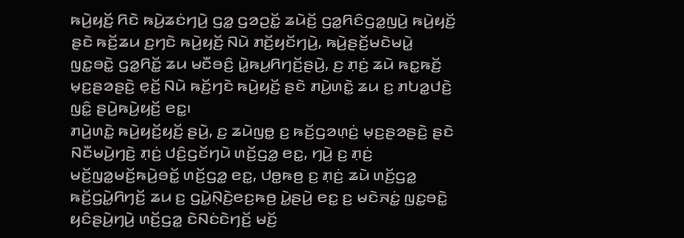ꤒꤣꤧ꤬ꤟꤢꤩ꤬ ꤖꤢꤧ ꤒꤣꤧ꤬ꤘꤢꤦꤚꤣꤧ꤬ ꤞꤤ꤭ ꤞꤤꤑꤢꤩ꤭ ꤘꤣꤧꤢꤩ꤬ ꤞꤤ꤭ꤖꤢꤨꤞꤤ꤭ꤜꤣꤧ꤬ ꤒꤣꤧ꤬ꤟꤢꤩ꤬ ꤔꤢꤧ ꤒꤢꤩ꤬ꤘꤣ ꤢ꤬ꤚꤢꤧ ꤒꤣꤧ꤬ꤟꤢꤩ꤬ ꤡꤣꤧ ꤊꤢꤩ꤬ꤟꤢꤩꤚꤣꤧ꤬, ꤒꤣꤧ꤬ꤔꤢꤩ꤬ꤗꤢꤧꤗꤣꤧ꤭ ꤜꤢ꤭ꤋꤢꤧ꤭ ꤞꤤ꤭ꤖꤢꤩ꤭ ꤘꤣ ꤗꤢꤪꤋꤢꤨ꤬ ꤣꤧ꤭ꤒꤣ꤬ꤖꤚꤢꤩ꤬ꤔꤣꤧ꤬, ꤢ꤬ ꤊ꤫ꤢꤦ꤬ ꤘꤣꤧ ꤒꤢ꤭ꤒꤢꤩ꤬ ꤗ꤫ꤢ꤬ꤔꤤꤔꤢꤧ꤬ ꤕ꤫ꤢꤩ꤬ ꤡꤣꤧ ꤒꤢꤩ꤬ꤚꤢꤧ ꤒꤣꤧ꤬ꤟꤢꤩ꤬ ꤔꤢꤧ ꤊꤣꤧ꤬ꤛꤢꤧ꤭ ꤘꤣ ꤢ꤬ ꤊꤝꤤ꤭ꤓꤢꤧ꤬ ꤜꤢꤨ꤭ ꤔꤣꤧ꤬ꤒꤣꤧ꤬ꤟꤢꤩ꤬ ꤕꤢ꤭꤯
ꤊꤣꤧ꤬ꤛꤢꤧ꤭ ꤒꤣꤧ꤬ꤟꤢꤩ꤬ꤟꤢꤩ꤬ ꤔꤣꤧ꤬, ꤢ꤬ ꤘꤣꤧꤜꤥ꤭ ꤢ꤬ ꤒꤢꤩ꤬ꤞꤤꤛ꤫ꤢꤦ꤬ ꤗ꤫ꤢ꤬ꤔꤤꤔꤢꤧ꤬ ꤔꤢꤧ ꤡꤢꤪꤗꤣꤧ꤬ꤚꤢꤧ꤬ ꤊ꤫ꤢꤦ꤬ ꤓꤢꤨ꤬ꤞꤢꤩꤚꤣꤧ ꤛꤢꤩ꤬ꤞꤤ꤭ ꤕꤢ꤭, ꤚꤣꤧ꤬ ꤢ꤬ ꤊ꤫ꤢꤦ꤬ ꤗꤢꤩ꤬ꤜꤤ꤭ꤗꤢꤩ꤬ꤒꤣꤧ꤬ꤋꤢꤩ꤭ ꤛꤢꤩ꤬ꤞꤤ꤭ ꤕꤢ꤭, ꤓꤥ꤭ꤒꤥ꤬ ꤢ꤬ ꤊ꤫ꤢꤦ꤬ ꤘꤣꤧ ꤛꤢꤩ꤬ꤞꤤ꤭ ꤒꤢꤩ꤬ꤞꤣꤧ꤭ꤖꤚꤢꤩ꤬ ꤘꤣ ꤢ꤬ ꤞꤣꤧ꤭ꤡ꤫ꤢꤧ꤬ꤕꤢ꤬ꤒꤥ꤬ ꤣꤧ꤭ꤔꤣꤧ꤬ ꤕꤢ꤭ ꤢ꤬ ꤗꤢꤧꤏꤢꤦ꤭ ꤜꤢ꤭ꤋꤢꤧ꤭ ꤟꤢꤨꤔꤣꤧ꤬ꤚꤣꤧ꤬ ꤛꤢꤩ꤬ꤞꤤ꤭ ꤢꤧꤡꤢꤦꤢꤧꤚꤢꤩ꤬ ꤗꤢꤩ꤬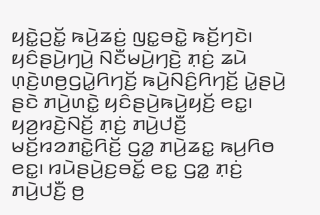ꤟꤢꤧ꤭ꤑꤢꤩ꤭ ꤒꤣꤧ꤬ꤘꤢꤦ꤬ ꤜꤢ꤭ꤋꤢꤧ꤭ ꤒꤢꤩ꤬ꤚꤢꤧ꤯ ꤟꤢꤨꤔꤣꤧ꤬ꤚꤣꤧ꤬ ꤡꤢꤪꤗꤣꤧ꤬ꤚꤢꤧ꤬ ꤊ꤫ꤢꤦ꤬ ꤘꤣꤧ ꤛ꤫ꤢꤧ꤬ꤛꤥ꤬ꤞꤣꤧ꤭ꤖꤚꤢꤩ꤬ ꤒꤣꤧ꤬ꤡꤢꤨ꤬ꤖꤚꤢꤩ꤬ ꤣꤧ꤭ꤔꤣꤧ꤬ ꤔꤢꤧ ꤊꤣꤧ꤬ꤛꤢꤧ꤭ ꤟꤢꤨꤔꤣꤧ꤬ꤒꤣꤧ꤬ꤟꤢꤩ꤬ ꤕꤢ꤭꤯
ꤟꤤ꤬ꤙꤢꤧ꤬ꤡꤢꤩ꤬ ꤊ꤫ꤢꤦ꤬ ꤊꤣꤧ꤬ꤓꤢꤪ꤬ ꤗꤢꤩ꤬ꤙꤤꤊꤢꤧ꤭ꤖꤢꤩ꤬ ꤞꤤ꤭ ꤊꤣꤧ꤬ꤘꤢ꤭ ꤒꤣ꤬ꤖꤥ ꤕꤢ꤭꤯ ꤙꤣꤧꤔꤣꤧ꤬ꤢ꤬ꤋꤢꤩ꤭ ꤕꤢ꤭ ꤞꤤ꤭ ꤊ꤫ꤢꤦ꤬ ꤊꤣꤧ꤬ꤓꤢꤪ꤬ ꤥ꤬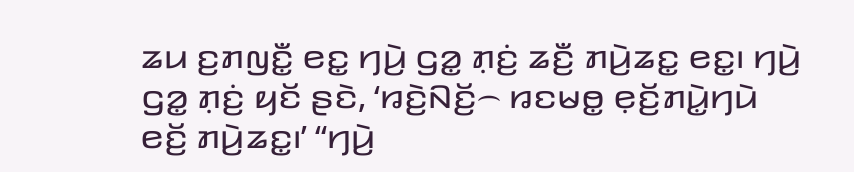ꤘꤣ ꤢ꤬ꤊꤜꤢꤪ꤭ ꤕꤢ꤭ ꤚꤣꤧ꤬ ꤞꤤ꤭ ꤊ꤫ꤢꤦ꤬ ꤘꤢꤪ꤬ ꤊꤣꤧ꤬ꤘꤢ꤭ ꤕꤢ꤭꤯ ꤚꤣꤧ꤬ ꤞꤤ꤭ ꤊ꤫ꤢꤦ꤬ ꤟꤢꤩ ꤔꤢꤧ, ‘ꤙꤢꤧ꤬ꤡꤢꤩ꤬꤮ ꤙꤢꤗꤥ꤭ ꤕ꤫ꤢꤩ꤬ꤊꤣꤧ꤭ꤚꤣꤧ ꤕꤢꤩ꤬ ꤊꤣꤧ꤬ꤘꤢ꤭꤯’ “ꤚꤣꤧ꤬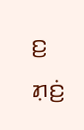ꤢ꤬ ꤊ꤫ꤢꤦ꤬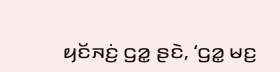ꤟꤢꤩꤏꤢꤦ꤬ ꤞꤤ꤭ ꤔꤢꤧ, ‘ꤞꤤ꤭ ꤗꤢ꤬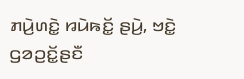ꤊꤣꤧ꤬ꤛꤢꤧ꤭ ꤙꤣꤧꤒꤢꤩ꤭ ꤔꤣꤧ꤬, ꤠꤢꤧ꤭ ꤞꤤꤑꤢꤩ꤭ꤔꤢꤪ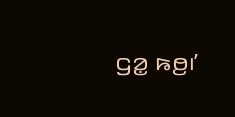ꤞꤤ꤭ ꤒꤥ꤬꤯’